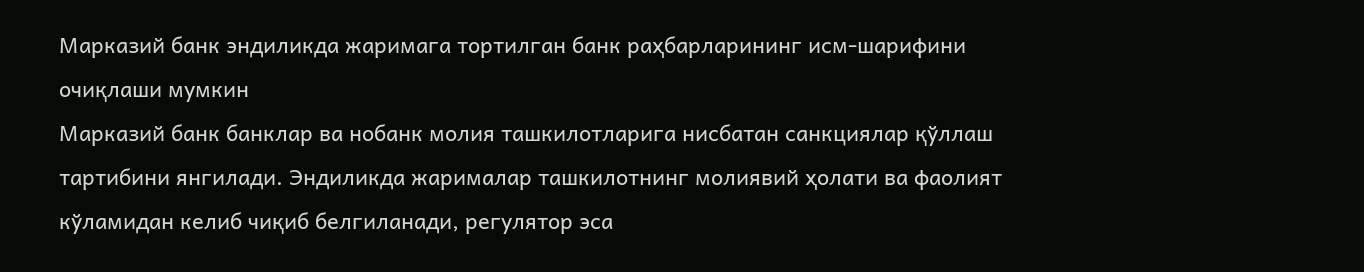Марказий банк эндиликда жаримага тортилган банк раҳбарларининг исм-шарифини очиқлаши мумкин
Марказий банк банклар ва нобанк молия ташкилотларига нисбатан санкциялар қўллаш тартибини янгилади. Эндиликда жарималар ташкилотнинг молиявий ҳолати ва фаолият кўламидан келиб чиқиб белгиланади, регулятор эса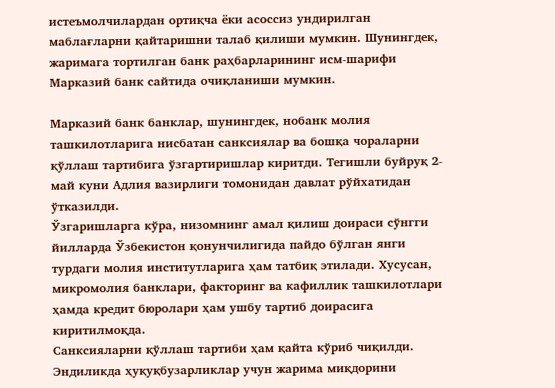истеъмолчилардан ортиқча ёки асоссиз ундирилган маблағларни қайтаришни талаб қилиши мумкин. Шунингдек, жаримага тортилган банк раҳбарларининг исм-шарифи Марказий банк сайтида очиқланиши мумкин.

Марказий банк банклар, шунингдек, нобанк молия ташкилотларига нисбатан санксиялар ва бошқа чораларни қўллаш тартибига ўзгартиришлар киритди. Тегишли буйруқ 2-май куни Адлия вазирлиги томонидан давлат рўйхатидан ўтказилди.
Ўзгаришларга кўра, низомнинг амал қилиш доираси сўнгги йилларда Ўзбекистон қонунчилигида пайдо бўлган янги турдаги молия институтларига ҳам татбиқ этилади. Хусусан, микромолия банклари, факторинг ва кафиллик ташкилотлари ҳамда кредит бюролари ҳам ушбу тартиб доирасига киритилмоқда.
Санксияларни қўллаш тартиби ҳам қайта кўриб чиқилди. Эндиликда ҳуқуқбузарликлар учун жарима миқдорини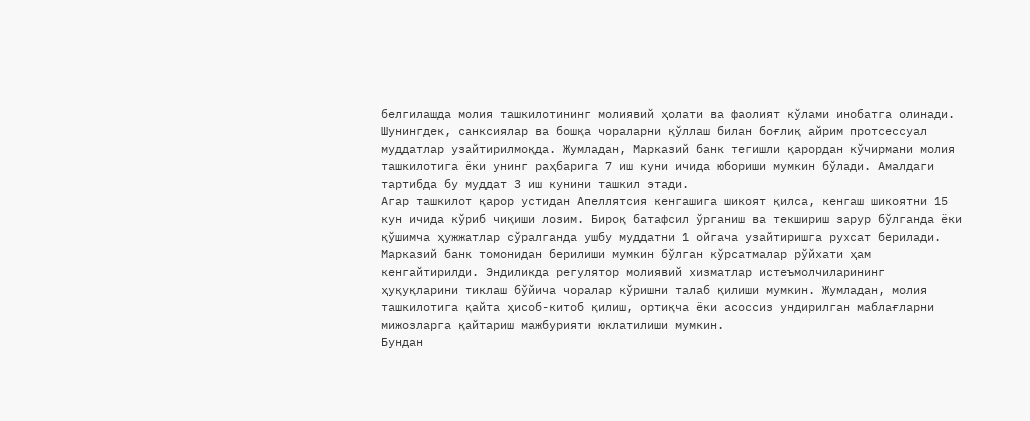белгилашда молия ташкилотининг молиявий ҳолати ва фаолият кўлами инобатга олинади.
Шунингдек, санксиялар ва бошқа чораларни қўллаш билан боғлиқ айрим протсессуал муддатлар узайтирилмоқда. Жумладан, Марказий банк тегишли қарордан кўчирмани молия ташкилотига ёки унинг раҳбарига 7 иш куни ичида юбориши мумкин бўлади. Амалдаги тартибда бу муддат 3 иш кунини ташкил этади.
Агар ташкилот қарор устидан Апеллятсия кенгашига шикоят қилса, кенгаш шикоятни 15 кун ичида кўриб чиқиши лозим. Бироқ батафсил ўрганиш ва текшириш зарур бўлганда ёки қўшимча ҳужжатлар сўралганда ушбу муддатни 1 ойгача узайтиришга рухсат берилади.
Марказий банк томонидан берилиши мумкин бўлган кўрсатмалар рўйхати ҳам кенгайтирилди. Эндиликда регулятор молиявий хизматлар истеъмолчиларининг ҳуқуқларини тиклаш бўйича чоралар кўришни талаб қилиши мумкин. Жумладан, молия ташкилотига қайта ҳисоб-китоб қилиш, ортиқча ёки асоссиз ундирилган маблағларни мижозларга қайтариш мажбурияти юклатилиши мумкин.
Бундан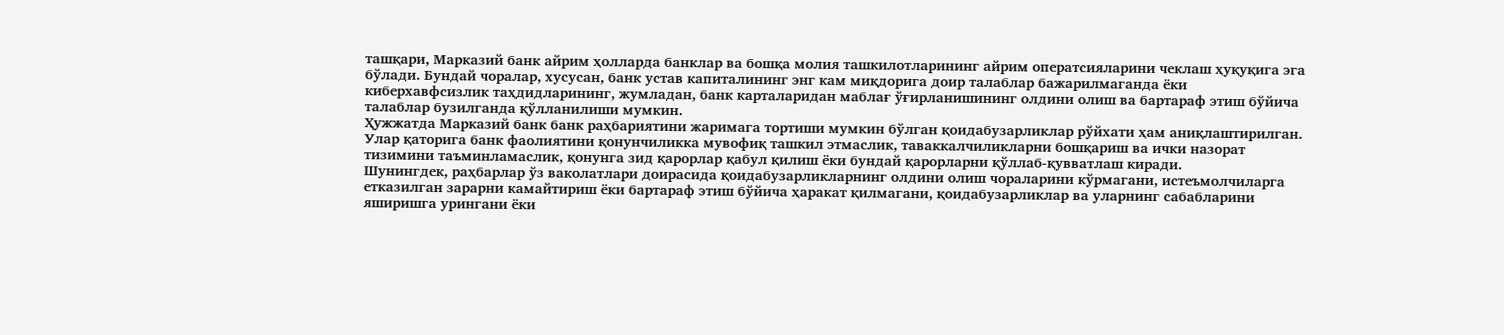ташқари, Марказий банк айрим ҳолларда банклар ва бошқа молия ташкилотларининг айрим оператсияларини чеклаш ҳуқуқига эга бўлади. Бундай чоралар, хусусан, банк устав капиталининг энг кам миқдорига доир талаблар бажарилмаганда ёки киберхавфсизлик таҳдидларининг, жумладан, банк карталаридан маблағ ўғирланишининг олдини олиш ва бартараф этиш бўйича талаблар бузилганда қўлланилиши мумкин.
Ҳужжатда Марказий банк банк раҳбариятини жаримага тортиши мумкин бўлган қоидабузарликлар рўйхати ҳам аниқлаштирилган. Улар қаторига банк фаолиятини қонунчиликка мувофиқ ташкил этмаслик, таваккалчиликларни бошқариш ва ички назорат тизимини таъминламаслик, қонунга зид қарорлар қабул қилиш ёки бундай қарорларни қўллаб-қувватлаш киради.
Шунингдек, раҳбарлар ўз ваколатлари доирасида қоидабузарликларнинг олдини олиш чораларини кўрмагани, истеъмолчиларга етказилган зарарни камайтириш ёки бартараф этиш бўйича ҳаракат қилмагани, қоидабузарликлар ва уларнинг сабабларини яширишга урингани ёки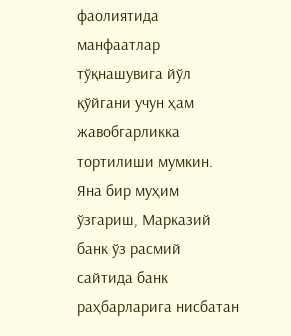фаолиятида манфаатлар тўқнашувига йўл қўйгани учун ҳам жавобгарликка тортилиши мумкин.
Яна бир муҳим ўзгариш, Марказий банк ўз расмий сайтида банк раҳбарларига нисбатан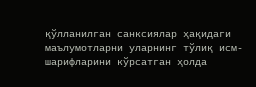қўлланилган санксиялар ҳақидаги маълумотларни уларнинг тўлиқ исм-шарифларини кўрсатган ҳолда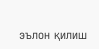эълон қилиш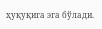ҳуқуқига эга бўлади.